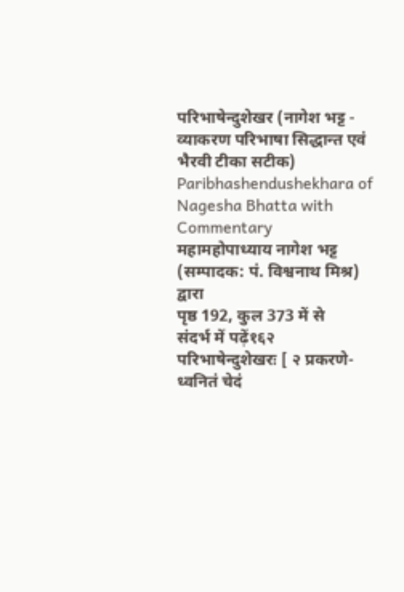परिभाषेन्दुशेखर (नागेश भट्ट - व्याकरण परिभाषा सिद्धान्त एवं भैरवी टीका सटीक)
Paribhashendushekhara of Nagesha Bhatta with Commentary
महामहोपाध्याय नागेश भट्ट (सम्पादक: पं. विश्वनाथ मिश्र) द्वारा
पृष्ठ 192, कुल 373 में से
संदर्भ में पढ़ें१६२ परिभाषेन्दुशेखरः [ २ प्रकरणे- ध्वनितं चेदं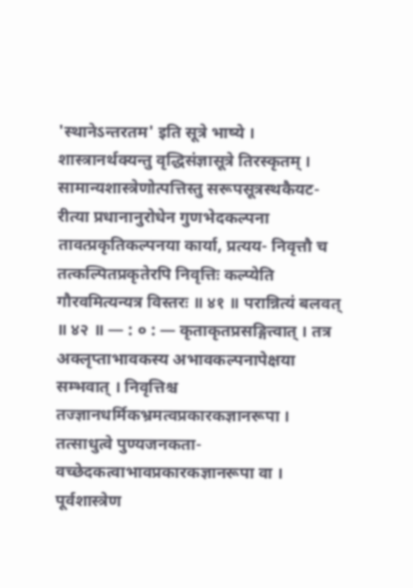'स्थानेऽन्तरतम' इति सूत्रे भाष्ये । शास्त्रानर्थक्यन्तु वृद्धिसंज्ञासूत्रे तिरस्कृतम् । सामान्यशास्त्रेणोत्पत्तिस्तु सरूपसूत्रस्थकैयट- रीत्या प्रधानानुरोधेन गुणभेदकल्पना तावत्प्रकृतिकल्पनया कार्या, प्रत्यय- निवृत्तौ च तत्कल्पितप्रकृतेरपि निवृत्तिः कल्प्येति गौरवमित्यन्यत्र विस्तरः ॥ ४१ ॥ परान्नित्यं बलवत् ॥ ४२ ॥ — : ० : — कृताकृतप्रसङ्गित्वात् । तत्र अक्लृप्ताभावकस्य अभावकल्पनापेक्षया सम्भवात् । निवृत्तिश्च तज्ज्ञानधर्मिकभ्रमत्वप्रकारकज्ञानरूपा । तत्साधुत्वे पुण्यजनकता- वच्छेदकत्वाभावप्रकारकज्ञानरूपा वा । पूर्वशास्त्रेण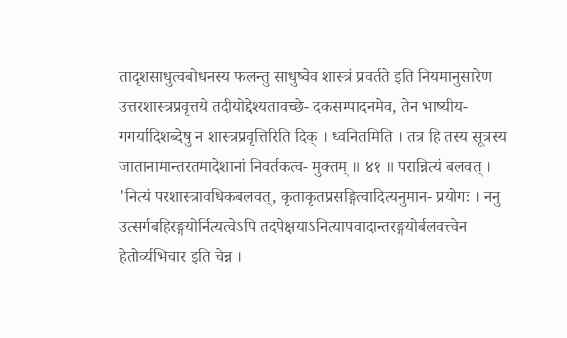तादृशसाधुत्वबोधनस्य फलन्तु साधुष्वेव शास्त्रं प्रवर्तते इति नियमानुसारेण उत्तरशास्त्रप्रवृत्तये तदीयोद्देश्यतावच्छे- दकसम्पादनमेव, तेन भाष्यीय-गगर्यादिशब्देषु न शास्त्रप्रवृत्तिरिति दिक् । ध्वनितमिति । तत्र हि तस्य सूत्रस्य जातानामान्तरतमादेशानां निवर्तकत्व- मुक्तम् ॥ ४१ ॥ परान्नित्यं बलवत् । 'नित्यं परशास्त्रावधिकबलवत्, कृताकृतप्रसङ्गित्वादित्यनुमान- प्रयोगः । ननु उत्सर्गबहिरङ्गयोर्नित्यत्वेऽपि तदपेक्षयाऽनित्यापवादान्तरङ्गयोर्बलवत्त्वेन हेतोर्व्यभिचार इति चेन्न ।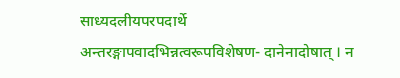साध्यदलीयपरपदार्थे अन्तरङ्गापवादभिन्नत्वरूपविशेषण- दानेनादोषात् । न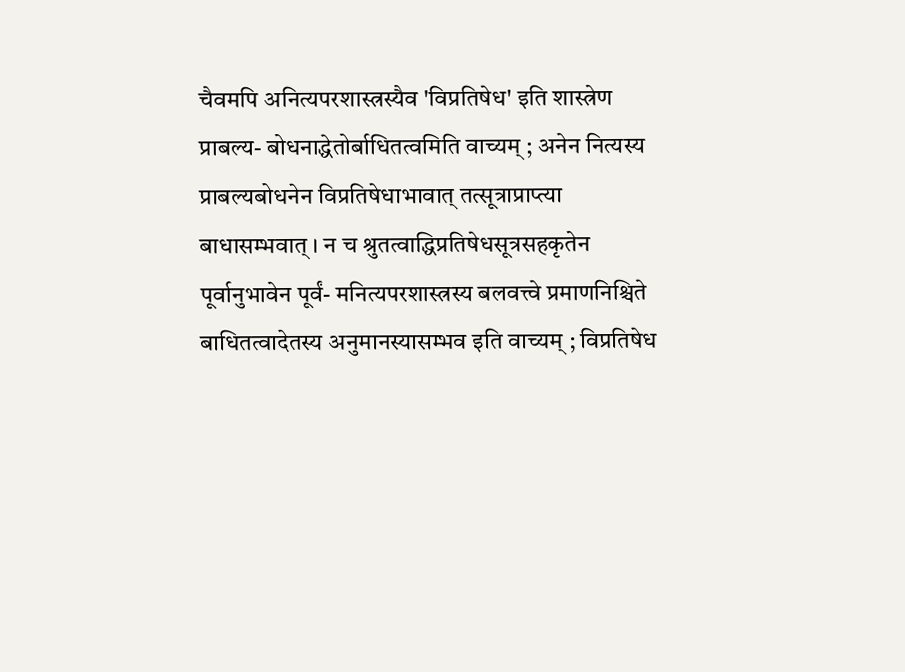चैवमपि अनित्यपरशास्त्रस्यैव 'विप्रतिषेध' इति शास्त्रेण प्राबल्य- बोधनाद्धेतोर्बाधितत्वमिति वाच्यम् ; अनेन नित्यस्य प्राबल्यबोधनेन विप्रतिषेधाभावात् तत्सूत्राप्राप्त्या बाधासम्भवात् । न च श्रुतत्वाद्धिप्रतिषेधसूत्रसहकृतेन पूर्वानुभावेन पूर्वं- मनित्यपरशास्त्रस्य बलवत्त्वे प्रमाणनिश्चिते बाधितत्वादेतस्य अनुमानस्यासम्भव इति वाच्यम् ; विप्रतिषेध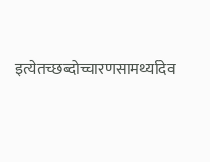इत्येतच्छब्दोच्चारणसामर्थ्यादेव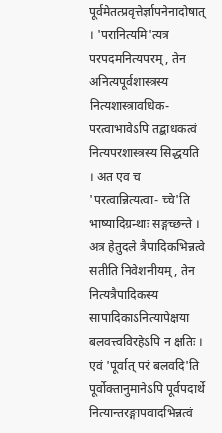पूर्वमेतत्प्रवृत्तेर्ज्ञापनेनादोषात् । 'परानित्यमि'त्यत्र परपदमनित्यपरम्, तेन अनित्यपूर्वशास्त्रस्य नित्यशास्त्रावधिक- परत्वाभावेऽपि तद्बाधकत्वं नित्यपरशास्त्रस्य सिद्धयति । अत एव च 'परत्वान्नित्यत्वा- च्चे'ति भाष्यादिग्रन्थाः सङ्गच्छन्ते । अत्र हेतुदले त्रैपादिकभिन्नत्वे सतीति निवेशनीयम्, तेन नित्यत्रैपादिकस्य सापादिकाऽनित्यापेक्षया बलवत्त्वविरहेऽपि न क्षतिः । एवं 'पूर्वात् परं बलवदि'ति पूर्वोक्तानुमानेऽपि पूर्वपदार्थे नित्यान्तरङ्गापवादभिन्नत्वं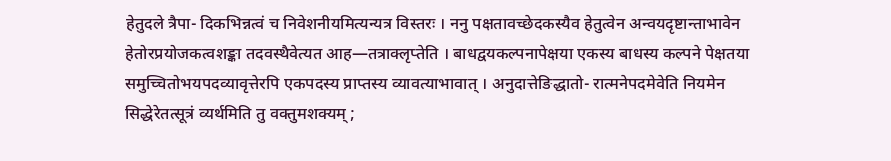हेतुदले त्रैपा- दिकभिन्नत्वं च निवेशनीयमित्यन्यत्र विस्तरः । ननु पक्षतावच्छेदकस्यैव हेतुत्वेन अन्वयदृष्टान्ताभावेन हेतोरप्रयोजकत्वशङ्का तदवस्थैवेत्यत आह—तत्राक्लृप्तेति । बाधद्वयकल्पनापेक्षया एकस्य बाधस्य कल्पने पेक्षतया समुच्चितोभयपदव्यावृत्तेरपि एकपदस्य प्राप्तस्य व्यावत्याभावात् । अनुदात्तेङिद्धातो- रात्मनेपदमेवेति नियमेन सिद्धेरेतत्सूत्रं व्यर्थमिति तु वक्तुमशक्यम् ;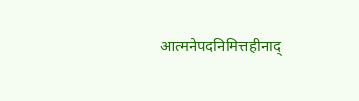आत्मनेपदनिमित्तहीनाद्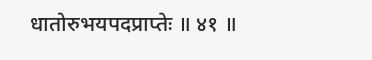धातोरुभयपदप्राप्तेः ॥ ४१ ॥